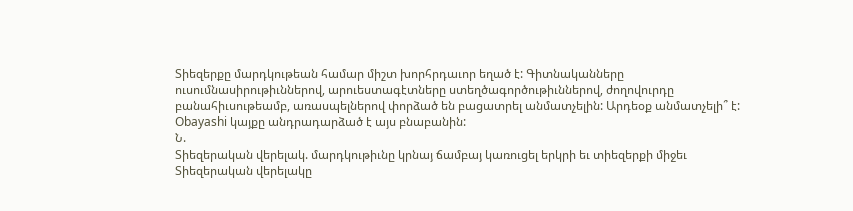Տիեզերքը մարդկութեան համար միշտ խորհրդաւոր եղած է: Գիտնականները ուսումնասիրութիւններով, արուեստագէտները ստեղծագործութիւններով, ժողովուրդը բանահիւսութեամբ, առասպելներով փորձած են բացատրել անմատչելին: Արդեօք անմատչելի՞ է: Obayashi կայքը անդրադարձած է այս բնաբանին:
Ն.
Տիեզերական վերելակ. մարդկութիւնը կրնայ ճամբայ կառուցել երկրի եւ տիեզերքի միջեւ
Տիեզերական վերելակը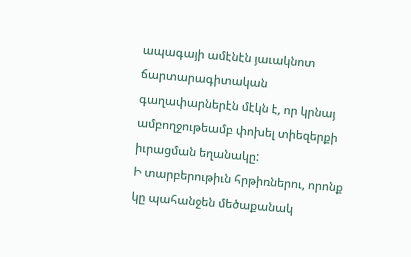ապագայի ամէնէն յաւակնոտ ճարտարագիտական գաղափարներէն մէկն է, որ կրնայ ամբողջութեամբ փոխել տիեզերքի իւրացման եղանակը:
Ի տարբերութիւն հրթիռներու, որոնք կը պահանջեն մեծաքանակ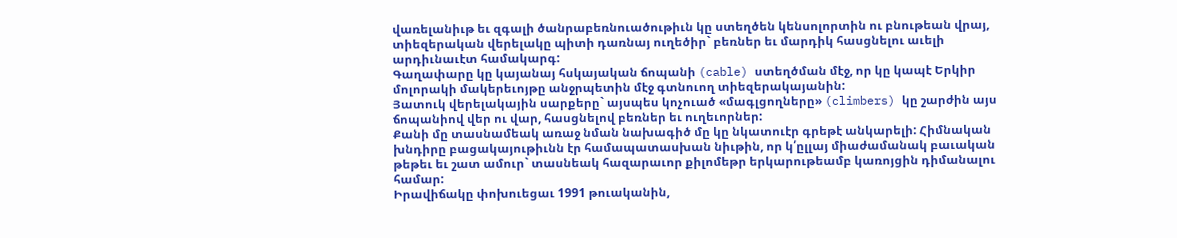վառելանիւթ եւ զգալի ծանրաբեռնուածութիւն կը ստեղծեն կենսոլորտին ու բնութեան վրայ, տիեզերական վերելակը պիտի դառնայ ուղեծիր` բեռներ եւ մարդիկ հասցնելու աւելի արդիւնաւէտ համակարգ:
Գաղափարը կը կայանայ հսկայական ճոպանի (cable) ստեղծման մէջ, որ կը կապէ Երկիր մոլորակի մակերեւոյթը անջրպետին մէջ գտնուող տիեզերակայանին:
Յատուկ վերելակային սարքերը` այսպես կոչուած «մագլցողները» (climbers) կը շարժին այս ճոպանիով վեր ու վար, հասցնելով բեռներ եւ ուղեւորներ:
Քանի մը տասնամեակ առաջ նման նախագիծ մը կը նկատուէր գրեթէ անկարելի: Հիմնական խնդիրը բացակայութիւնն էր համապատասխան նիւթին, որ կ՛ըլլայ միաժամանակ բաւական թեթեւ եւ շատ ամուր` տասնեակ հազարաւոր քիլոմեթր երկարութեամբ կառոյցին դիմանալու համար:
Իրավիճակը փոխուեցաւ 1991 թուականին,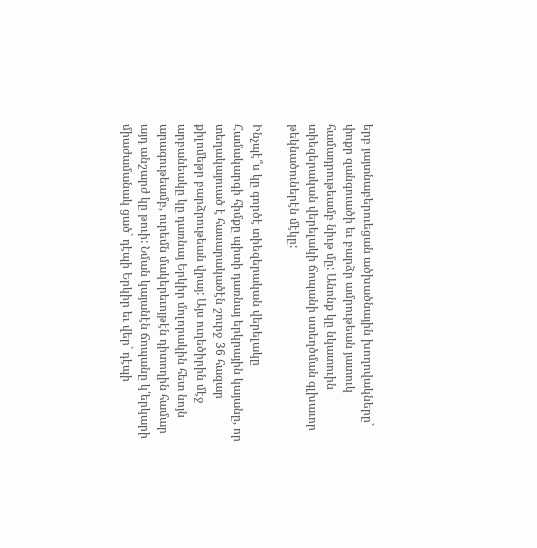երբ յայտնաբերուեցան ածխածնային խողովակները` փոքր զանգուածի եւ բարձր ամրութեան յատուկ համադրութեամբ նիւթ մը: Անոնք կը նկատուին տիեզերական վերելակի ճոպանի ստեղծման գլխաւոր թեկնածուներէն մէկը:

Ինչպէ՞ս կը գործէ տիեզերական վերելակը
Համակարգի հիմքը պիտի դառնայ երկրային կայանը, որ տեղակայուած է հասարակածէն շուրջ 36 հազար քիլոմեթր բարձրութեան վրայ: Այս ուղեծիրին մէջ արբանեակը կը դառնայ Երկիր մոլորակին հետ նոյն արագութեամբ, ուրեմն մակերեւոյթէն դիտողին համար այդ անշարժ կը թուի: Նման կայանէն ճոպանը կ՛երկարի միաժամանակ ցած` դէպի Երկիր եւ վեր` դէպի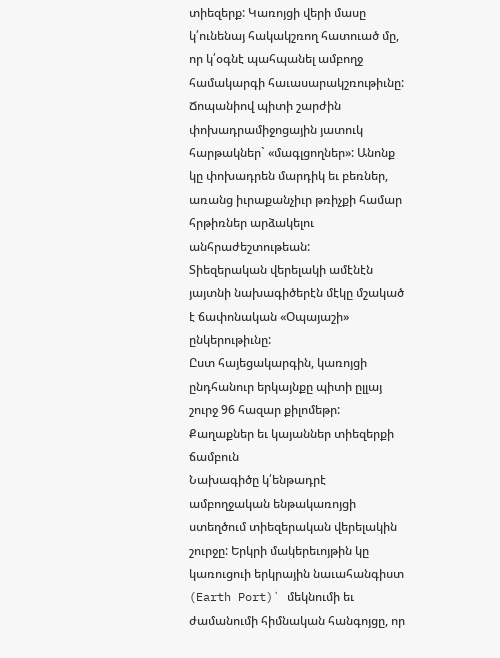տիեզերք: Կառոյցի վերի մասը կ՛ունենայ հակակշռող հատուած մը, որ կ՛օգնէ պահպանել ամբողջ համակարգի հաւասարակշռութիւնը:
Ճոպանիով պիտի շարժին փոխադրամիջոցային յատուկ հարթակներ` «մագլցողներ»: Անոնք կը փոխադրեն մարդիկ եւ բեռներ, առանց իւրաքանչիւր թռիչքի համար հրթիռներ արձակելու անհրաժեշտութեան:
Տիեզերական վերելակի ամէնէն յայտնի նախագիծերէն մէկը մշակած է ճափոնական «Օպայաշի» ընկերութիւնը:
Ըստ հայեցակարգին, կառոյցի ընդհանուր երկայնքը պիտի ըլլայ շուրջ 96 հազար քիլոմեթր:
Քաղաքներ եւ կայաններ տիեզերքի ճամբուն
Նախագիծը կ՛ենթադրէ ամբողջական ենթակառոյցի ստեղծում տիեզերական վերելակին շուրջը: Երկրի մակերեւոյթին կը կառուցուի երկրային նաւահանգիստ (Earth Port)` մեկնումի եւ ժամանումի հիմնական հանգոյցը, որ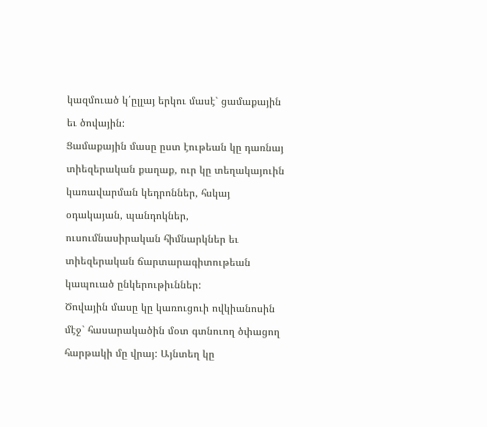կազմուած կ՛ըլլայ երկու մասէ` ցամաքային եւ ծովային:
Ցամաքային մասը ըստ էութեան կը դառնայ տիեզերական քաղաք, ուր կը տեղակայուին կառավարման կեդրոններ, հսկայ օդակայան, պանդոկներ, ուսումնասիրական հիմնարկներ եւ տիեզերական ճարտարագիտութեան կապուած ընկերութիւններ:
Ծովային մասը կը կառուցուի ովկիանոսին մէջ` հասարակածին մօտ գտնուող ծփացող հարթակի մը վրայ: Այնտեղ կը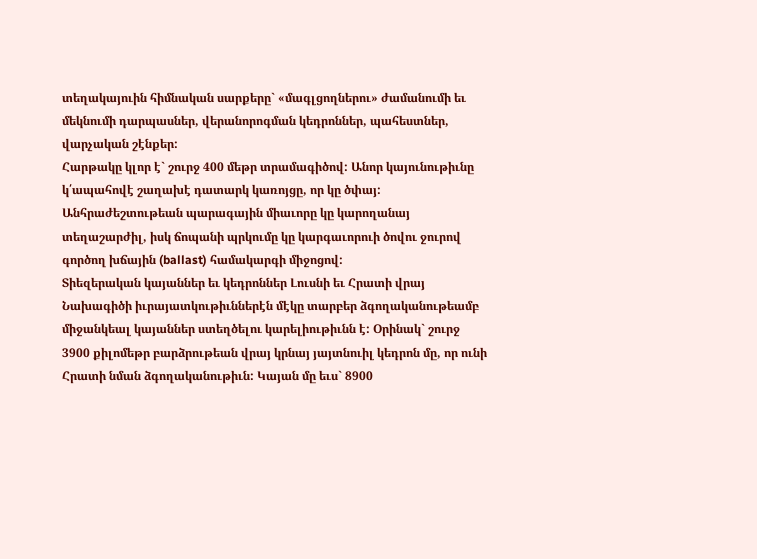տեղակայուին հիմնական սարքերը` «մագլցողներու» ժամանումի եւ մեկնումի դարպասներ, վերանորոգման կեդրոններ, պահեստներ, վարչական շէնքեր:
Հարթակը կլոր է` շուրջ 400 մեթր տրամագիծով: Անոր կայունութիւնը կ՛ապահովէ շաղախէ դատարկ կառոյցը, որ կը ծփայ:
Անհրաժեշտութեան պարագային միաւորը կը կարողանայ տեղաշարժիլ, իսկ ճոպանի պրկումը կը կարգաւորուի ծովու ջուրով գործող խճային (ballast) համակարգի միջոցով:
Տիեզերական կայաններ եւ կեդրոններ Լուսնի եւ Հրատի վրայ
Նախագիծի իւրայատկութիւններէն մէկը տարբեր ձգողականութեամբ միջանկեալ կայաններ ստեղծելու կարելիութիւնն է: Օրինակ` շուրջ 3900 քիլոմեթր բարձրութեան վրայ կրնայ յայտնուիլ կեդրոն մը, որ ունի Հրատի նման ձգողականութիւն: Կայան մը եւս` 8900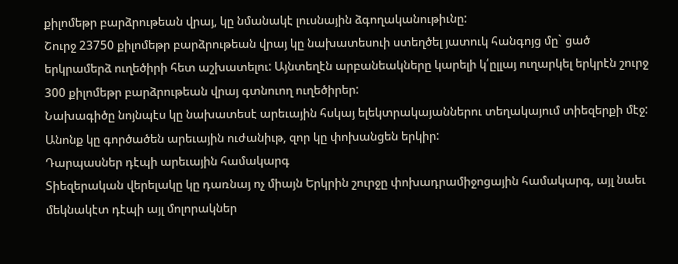քիլոմեթր բարձրութեան վրայ, կը նմանակէ լուսնային ձգողականութիւնը:
Շուրջ 23750 քիլոմեթր բարձրութեան վրայ կը նախատեսուի ստեղծել յատուկ հանգոյց մը` ցած երկրամերձ ուղեծիրի հետ աշխատելու: Այնտեղէն արբանեակները կարելի կ՛ըլլայ ուղարկել երկրէն շուրջ 300 քիլոմեթր բարձրութեան վրայ գտնուող ուղեծիրեր:
Նախագիծը նոյնպէս կը նախատեսէ արեւային հսկայ ելեկտրակայաններու տեղակայում տիեզերքի մէջ: Անոնք կը գործածեն արեւային ուժանիւթ, զոր կը փոխանցեն երկիր:
Դարպասներ դէպի արեւային համակարգ
Տիեզերական վերելակը կը դառնայ ոչ միայն Երկրին շուրջը փոխադրամիջոցային համակարգ, այլ նաեւ մեկնակէտ դէպի այլ մոլորակներ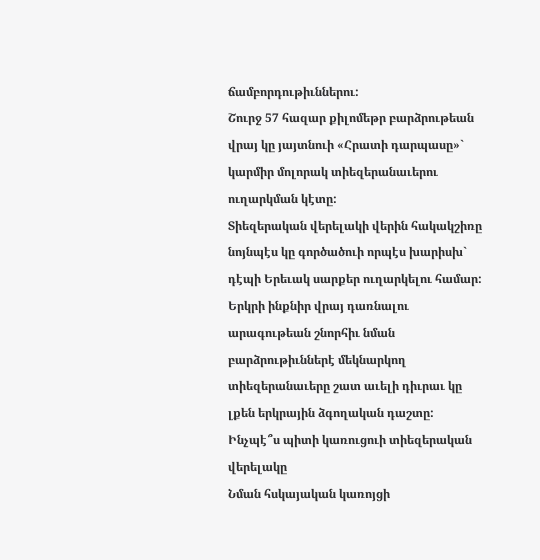ճամբորդութիւններու:
Շուրջ 57 հազար քիլոմեթր բարձրութեան վրայ կը յայտնուի «Հրատի դարպասը»` կարմիր մոլորակ տիեզերանաւերու ուղարկման կէտը:
Տիեզերական վերելակի վերին հակակշիռը նոյնպէս կը գործածուի որպէս խարիսխ` դէպի Երեւակ սարքեր ուղարկելու համար:
Երկրի ինքնիր վրայ դառնալու արագութեան շնորհիւ նման բարձրութիւններէ մեկնարկող տիեզերանաւերը շատ աւելի դիւրաւ կը լքեն երկրային ձգողական դաշտը:
Ինչպէ՞ս պիտի կառուցուի տիեզերական վերելակը
Նման հսկայական կառոյցի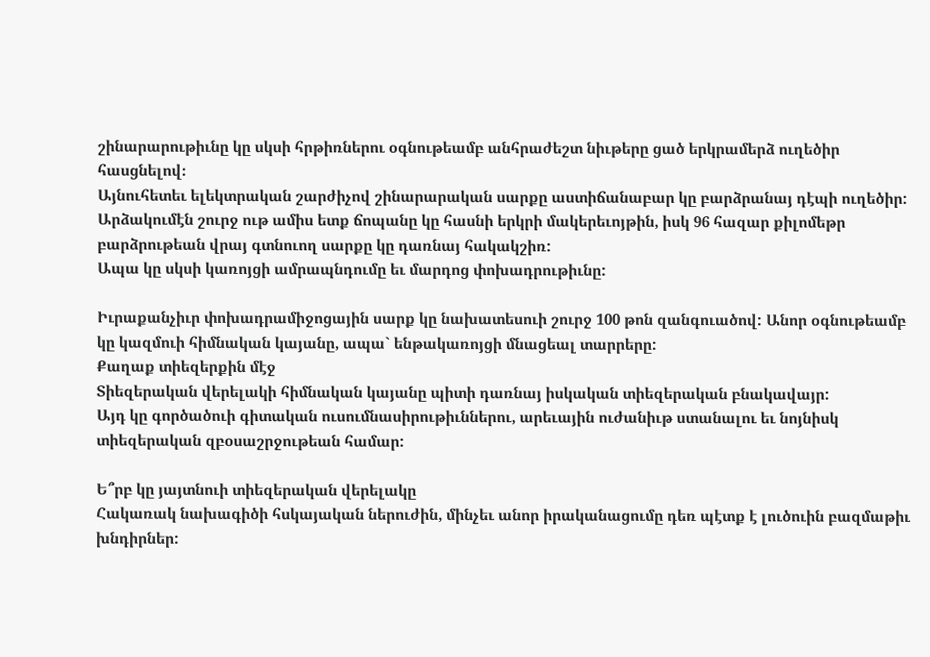շինարարութիւնը կը սկսի հրթիռներու օգնութեամբ անհրաժեշտ նիւթերը ցած երկրամերձ ուղեծիր հասցնելով։
Այնուհետեւ ելեկտրական շարժիչով շինարարական սարքը աստիճանաբար կը բարձրանայ դէպի ուղեծիր: Արձակումէն շուրջ ութ ամիս ետք ճոպանը կը հասնի երկրի մակերեւոյթին, իսկ 96 հազար քիլոմեթր բարձրութեան վրայ գտնուող սարքը կը դառնայ հակակշիռ:
Ապա կը սկսի կառոյցի ամրապնդումը եւ մարդոց փոխադրութիւնը:

Իւրաքանչիւր փոխադրամիջոցային սարք կը նախատեսուի շուրջ 100 թոն զանգուածով: Անոր օգնութեամբ կը կազմուի հիմնական կայանը, ապա` ենթակառոյցի մնացեալ տարրերը:
Քաղաք տիեզերքին մէջ
Տիեզերական վերելակի հիմնական կայանը պիտի դառնայ իսկական տիեզերական բնակավայր:
Այդ կը գործածուի գիտական ուսումնասիրութիւններու, արեւային ուժանիւթ ստանալու եւ նոյնիսկ տիեզերական զբօսաշրջութեան համար:

Ե՞րբ կը յայտնուի տիեզերական վերելակը
Հակառակ նախագիծի հսկայական ներուժին, մինչեւ անոր իրականացումը դեռ պէտք է լուծուին բազմաթիւ խնդիրներ: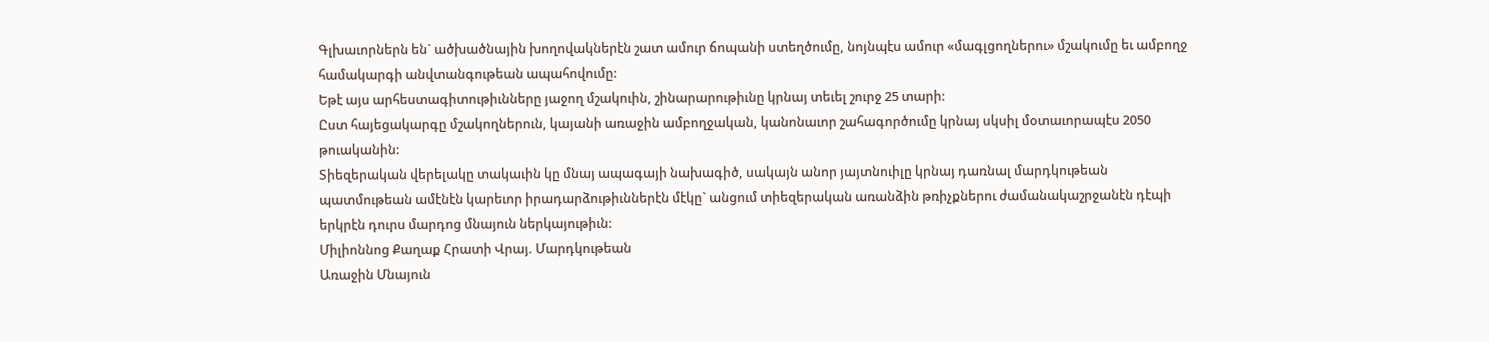Գլխաւորներն են` ածխածնային խողովակներէն շատ ամուր ճոպանի ստեղծումը, նոյնպէս ամուր «մագլցողներու» մշակումը եւ ամբողջ համակարգի անվտանգութեան ապահովումը:
Եթէ այս արհեստագիտութիւնները յաջող մշակուին, շինարարութիւնը կրնայ տեւել շուրջ 25 տարի:
Ըստ հայեցակարգը մշակողներուն, կայանի առաջին ամբողջական, կանոնաւոր շահագործումը կրնայ սկսիլ մօտաւորապէս 2050 թուականին:
Տիեզերական վերելակը տակաւին կը մնայ ապագայի նախագիծ, սակայն անոր յայտնուիլը կրնայ դառնալ մարդկութեան պատմութեան ամէնէն կարեւոր իրադարձութիւններէն մէկը` անցում տիեզերական առանձին թռիչքներու ժամանակաշրջանէն դէպի երկրէն դուրս մարդոց մնայուն ներկայութիւն:
Միլիոննոց Քաղաք Հրատի Վրայ. Մարդկութեան
Առաջին Մնայուն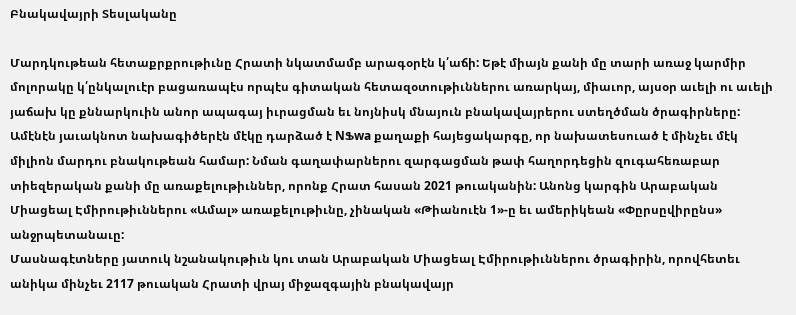Բնակավայրի Տեսլականը

Մարդկութեան հետաքրքրութիւնը Հրատի նկատմամբ արագօրէն կ՛աճի: Եթէ միայն քանի մը տարի առաջ կարմիր մոլորակը կ՛ընկալուէր բացառապէս որպէս գիտական հետազօտութիւններու առարկայ, միաւոր, այսօր աւելի ու աւելի յաճախ կը քննարկուին անոր ապագայ իւրացման եւ նոյնիսկ մնայուն բնակավայրերու ստեղծման ծրագիրները:
Ամէնէն յաւակնոտ նախագիծերէն մէկը դարձած է NՖwa քաղաքի հայեցակարգը, որ նախատեսուած է մինչեւ մէկ միլիոն մարդու բնակութեան համար: Նման գաղափարներու զարգացման թափ հաղորդեցին զուգահեռաբար տիեզերական քանի մը առաքելութիւններ, որոնք Հրատ հասան 2021 թուականին: Անոնց կարգին Արաբական Միացեալ Էմիրութիւններու «Ամալ» առաքելութիւնը, չինական «Թիանուէն 1»-ը եւ ամերիկեան «Փըրսըվիրընս» անջրպետանաւը:
Մասնագէտները յատուկ նշանակութիւն կու տան Արաբական Միացեալ Էմիրութիւններու ծրագիրին, որովհետեւ անիկա մինչեւ 2117 թուական Հրատի վրայ միջազգային բնակավայր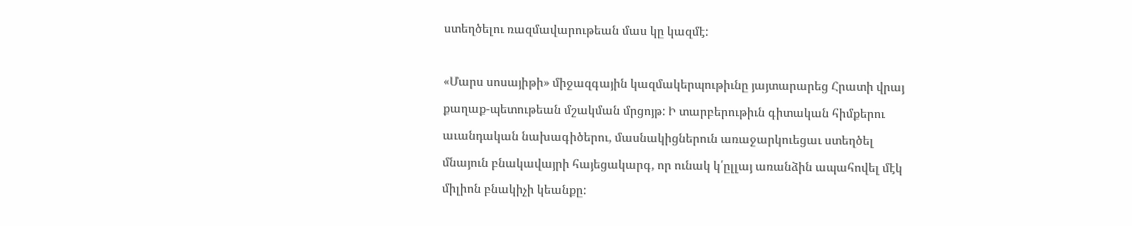ստեղծելու ռազմավարութեան մաս կը կազմէ:

«Մարս սոսայիթի» միջազգային կազմակերպութիւնը յայտարարեց Հրատի վրայ քաղաք-պետութեան մշակման մրցոյթ: Ի տարբերութիւն գիտական հիմքերու աւանդական նախագիծերու, մասնակիցներուն առաջարկուեցաւ ստեղծել մնայուն բնակավայրի հայեցակարգ, որ ունակ կ՛ըլլայ առանձին ապահովել մէկ միլիոն բնակիչի կեանքը: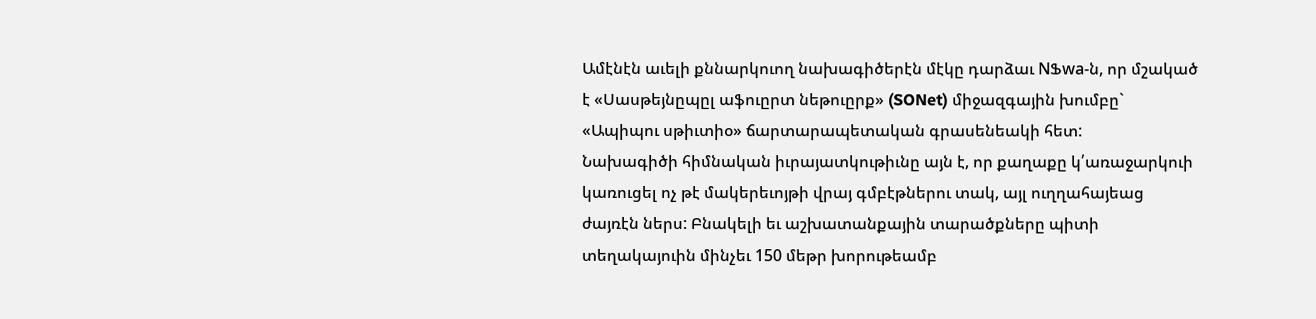Ամէնէն աւելի քննարկուող նախագիծերէն մէկը դարձաւ NՖwa-ն, որ մշակած է «Սասթեյնըպըլ աֆուըրտ նեթուըրք» (SONet) միջազգային խումբը` «Ապիպու սթիւտիօ» ճարտարապետական գրասենեակի հետ:
Նախագիծի հիմնական իւրայատկութիւնը այն է, որ քաղաքը կ՛առաջարկուի կառուցել ոչ թէ մակերեւոյթի վրայ գմբէթներու տակ, այլ ուղղահայեաց ժայռէն ներս: Բնակելի եւ աշխատանքային տարածքները պիտի տեղակայուին մինչեւ 150 մեթր խորութեամբ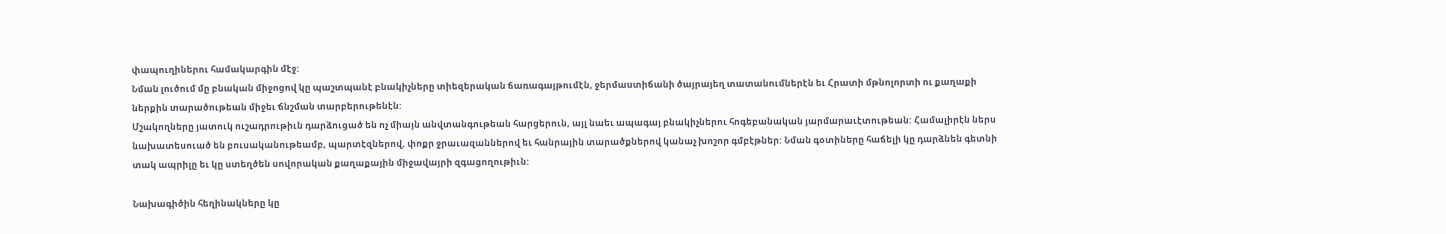փապուղիներու համակարգին մէջ:
Նման լուծում մը բնական միջոցով կը պաշտպանէ բնակիչները տիեզերական ճառագայթումէն, ջերմաստիճանի ծայրայեղ տատանումներէն եւ Հրատի մթնոլորտի ու քաղաքի ներքին տարածութեան միջեւ ճնշման տարբերութենէն:
Մշակողները յատուկ ուշադրութիւն դարձուցած են ոչ միայն անվտանգութեան հարցերուն, այլ նաեւ ապագայ բնակիչներու հոգեբանական յարմարաւէտութեան: Համալիրէն ներս նախատեսուած են բուսականութեամբ, պարտէզներով, փոքր ջրաւազաններով եւ հանրային տարածքներով կանաչ խոշոր գմբէթներ: Նման գօտիները հաճելի կը դարձնեն գետնի տակ ապրիլը եւ կը ստեղծեն սովորական քաղաքային միջավայրի զգացողութիւն:

Նախագիծին հեղինակները կը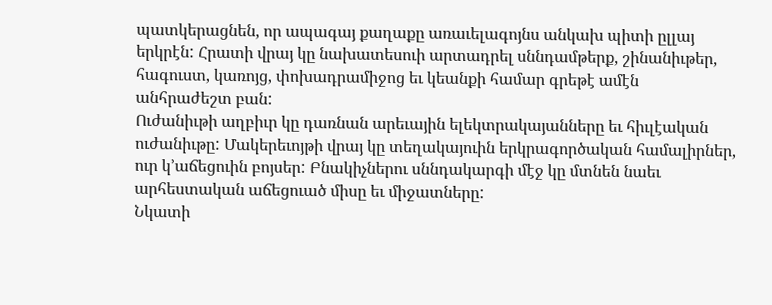պատկերացնեն, որ ապագայ քաղաքը առաւելագոյնս անկախ պիտի ըլլայ երկրէն: Հրատի վրայ կը նախատեսուի արտադրել սննդամթերք, շինանիւթեր, հագուստ, կառոյց, փոխադրամիջոց եւ կեանքի համար գրեթէ ամէն անհրաժեշտ բան:
Ուժանիւթի աղբիւր կը դառնան արեւային ելեկտրակայանները եւ հիւլէական ուժանիւթը: Մակերեւոյթի վրայ կը տեղակայուին երկրագործական համալիրներ, ուր կ’աճեցուին բոյսեր: Բնակիչներու սննդակարգի մէջ կը մտնեն նաեւ արհեստական աճեցուած միսը եւ միջատները:
Նկատի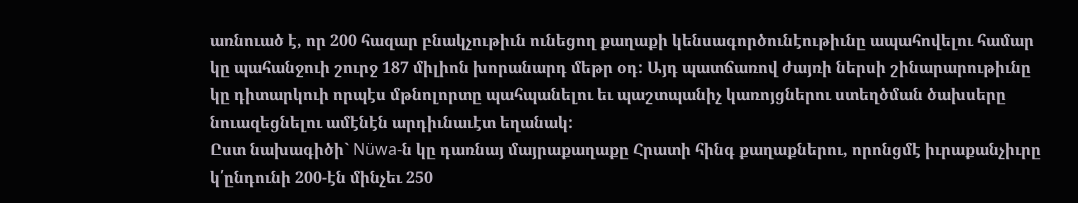առնուած է, որ 200 հազար բնակչութիւն ունեցող քաղաքի կենսագործունէութիւնը ապահովելու համար կը պահանջուի շուրջ 187 միլիոն խորանարդ մեթր օդ: Այդ պատճառով ժայռի ներսի շինարարութիւնը կը դիտարկուի որպէս մթնոլորտը պահպանելու եւ պաշտպանիչ կառոյցներու ստեղծման ծախսերը նուազեցնելու ամէնէն արդիւնաւէտ եղանակ:
Ըստ նախագիծի` Nüwa-ն կը դառնայ մայրաքաղաքը Հրատի հինգ քաղաքներու, որոնցմէ իւրաքանչիւրը կ՛ընդունի 200-էն մինչեւ 250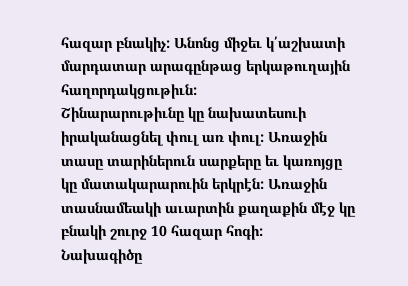հազար բնակիչ: Անոնց միջեւ կ՛աշխատի մարդատար արագընթաց երկաթուղային հաղորդակցութիւն:
Շինարարութիւնը կը նախատեսուի իրականացնել փուլ առ փուլ: Առաջին տասը տարիներուն սարքերը եւ կառոյցը կը մատակարարուին երկրէն: Առաջին տասնամեակի աւարտին քաղաքին մէջ կը բնակի շուրջ 10 հազար հոգի:
Նախագիծը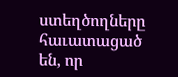ստեղծողները հաւատացած են, որ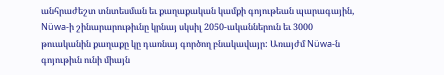անհրաժեշտ տնտեսման եւ քաղաքական կամքի գոյութեան պարագային, Nüwa-ի շինարարութիւնը կրնայ սկսիլ 2050-ականներուն եւ 3000 թուականին քաղաքը կը դառնայ գործող բնակավայր: Առայժմ Nüwa-ն գոյութիւն ունի միայն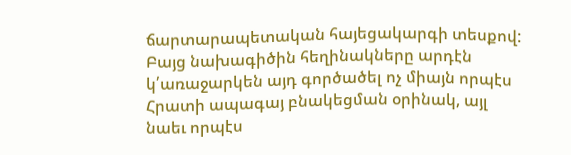ճարտարապետական հայեցակարգի տեսքով: Բայց նախագիծին հեղինակները արդէն կ՛առաջարկեն այդ գործածել ոչ միայն որպէս Հրատի ապագայ բնակեցման օրինակ, այլ նաեւ որպէս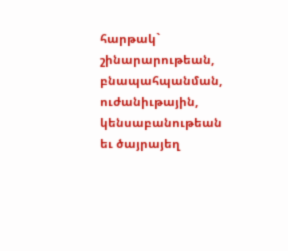հարթակ` շինարարութեան, բնապահպանման, ուժանիւթային, կենսաբանութեան եւ ծայրայեղ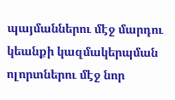պայմաններու մէջ մարդու կեանքի կազմակերպման ոլորտներու մէջ նոր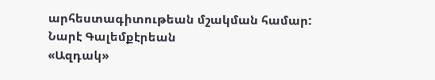արհեստագիտութեան մշակման համար:
Նարէ Գալեմքէրեան
«Ազդակ»